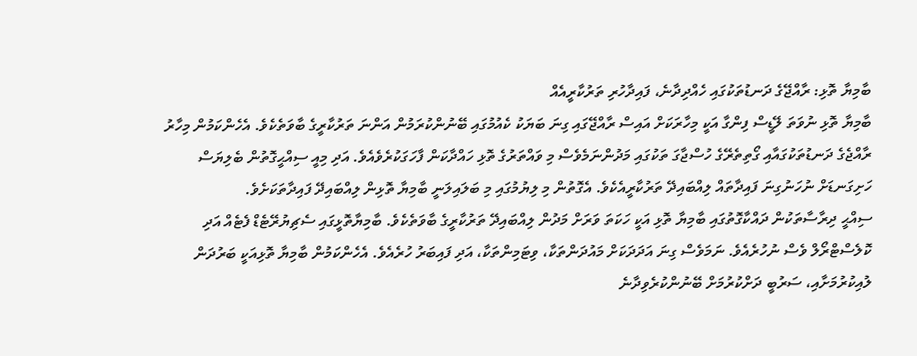ބާމިޔާ ތޮޅި: ރާއްޖޭގެ ދަނޑުތަކުގައި ހެއްދިދާނެ، ފައިދާހުރި ތަރުކާރީއެއް
ބާމިޔާ ތޮޅި ނުވަތަ ލޭޑީސް ފިންގާ އަކީ މިހާރަކަށް އައިސް ރާއްޖޭގައި ގިނަ ބަޔަކު ކެއުމުގައި ބޭނުންކުރަމުން އަންނަ ތަރުކާރީގެ ބާވަތެކެވެ. އެހެންކަމުން މިހާރު ރާއްޖެގެ ދަނޑުތަކުގައާއި ގޯތިތެރޭގެ ހުސްޖާގަ ތަކުގައި މަދުންނަމެވެސް މި ވައްތަރުގެ ތޮޅި ހައްދާކަން ފާހަގަކުރެވެއެވެ. އަދި މިއީ ސިއްޙީގޮތުން ބެލިޔަސް ހަށިގަނޑަށް ނުހަނުގިނަ ފައިދާތައް ލިއްބައިދޭ ތަރުކާރީއެކެވެ. އެގޮތުން މި ލިޔުމުގައި މި ބަލައިލަނީ ބާމިޔާ ތޮޅިން ލިއްބައިދޭ ފައިދާތަކަށެވެ.
ސިއްޙީ ދިރާސާތަކުން ދައްކާގޮތުގައި ބާމިޔާ ތޮޅި އަކީ ހަކަތަ ވަރަށް މަދުން ލިއްބައިދޭ ތަރުކާރީގެ ބާވަތެކެވެ. ބާމިޔާތޮޅީގައި ސެޗިޔުރޭޓެޑް ފެޓެއް އަދި ކޮލެސްޓްރޯލް ވެސް ނުހުރެއެވެ. ނަމަވެސް ގިނަ އަދަދަކަށް މައުދަންތަކާ، ވިޓަމިންތަކާ، އަދި ފައިބަރު ހުރެއެވެ. އެހެންކަމުން ބާމިޔާ ތޮޅިއަކީ ބަރުދަން ލުއިކުރުމަށާއި، ސަރުބީ ދަށްކުރުމަށް ބޭނުންކުރެވިދާނެ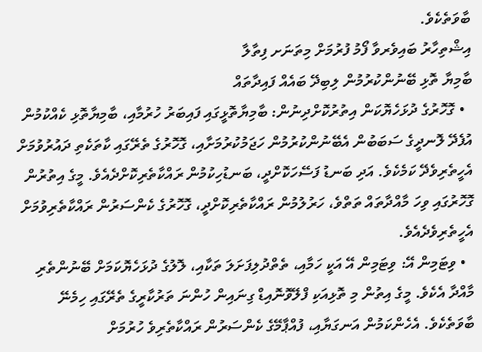ބާވަތެކެވެ.
އިޝްތިހާރު ބައިވެރވާ ފޯމު ފުރުމަށް މިތަނަށ ފިތާލާ
ބާމިޔާ ތޮޅި ބޭނުންކުރުމުން ލިބިދޭ ބައެއް ފައިދާތައް
  • ގޮހޮރުގެ ދުޅަހެޔޮކަން އިތުރުކޮށްދިނުން: ބާމިޔާތޮޅީގައި ފައިބަރު ހުރުމާއި، ބާމިޔާތޮޅި ކެއްކުމުން އުފެދޭ ލޮނދީގެ ސަބަބުން އެބޭނުންކުރުމުން ހަޖަމުކުރުމަށާއި، ގޮހޮރުގެ ތެރޭގައި ކާތަކެތި ދައުރުވުމަށް އެހީތެރިވެދޭ ކަމެކެވެ. އަދި ބަނޑު ފަސޭހަކޮށްދީ، ބަނޑުހިކުމުން ރައްކާތެރިކޮށްދެއެވެ. މީގެ އިތުރުން ގޮހޮރުގައި ވިހަ މާއްދާތައް ތަތްވެ، ހަރުލުމުން ރައްކާތެރިކޮށްދީ، ގޮހޮރުގެ ކެންސަރުން ރައްކާތެރިވުމަށް އެހީތެރިވެދެއެވެ.
  • ވިޓަމިން އޭ: ވިޓަމިން އޭ އަކީ ހަމާއި، ތެތްދުލިފަށަލަ ތަކާއި، ލޮލުގެ ދުޅަހެޔޮކަމަށް ބޭނުންތެރި މާއްދާ އެކެވެ. މީގެ އިތުން މި ތޮޅިއަކި ފްލޭވޮނޮއިޑް ގިނައިން ހުންނަ ތަރުކާރީގެ ތެރޭގައި ހިމެނޭ ބާވަތެކެވެ. އެހެންކަމުން އަނގަޔާއި، ފުއްޕާމޭގެ ކެންސަރުން ރައްކާތެރިވެ ހުރުމަށް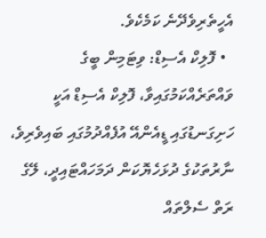އެހީތެރިވެދޭނެ ކަމެކެވެ.
  • ފޮލިކް އެސިޑް: ވިޓަމިން ބީގެ ވައްތަރެއްކަމުގައިވާ، ފޮލިކް އެސިޑް އަކީ ހަށިގަނޑުގައި ޑީއެންއޭ އުފެއްދުމުގައި ބައިވެރިވެ، ނާރުތަކުގެ ދުޅަހެޔޮކަން ދަމަހައްޓައިދީ، ލޭގެ ރަތް ސެލްތައް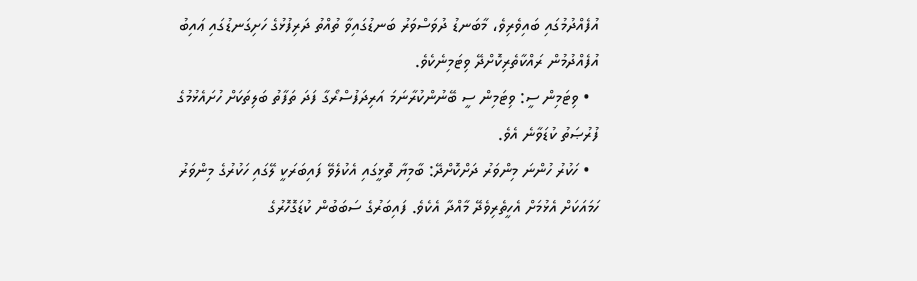އުފެއްދުމުގައި ބައިވެރިވެ، މާބަނޑު ދުވަސްވަރު ބަނޑުގައިވާ ތުއްތު ދަރިފުޅުގެ ހަށިގަނޑުގައި ޢައިބު އުފެއްދުމުން ރައްކާތެރިކޮށްދޭ ވިޓަމިނެކެވެ.
  • ވިޓަމިން ސީ: ވިޓަމިން ސީ ބޭނުންކުރާނަމަ އަރިދަފުސްރޯގާ ފަދަ ތަފާތު ބަލިތަކަށް ހުށައެޅުމުގެ ފުރުޞަތު ކުޑަވާނެ އެވެ.
  • ހަކުރު ހުންނަ މިންވަރު ދަށްކޮށްދޭ: ބާމިޔާ ތޮޅީގައި އެކުލެވޭ ފައިބަރަކީ ލޭގައި ހަކުރުގެ މިންވަރު ހަމައަކަށް އެޅުމަށް އެހީތެރިވެދޭ މާއްދާ އެކެވެ. ފައިބަރުގެ ސަބަބުން ކުޑަގޮހޮރުގެ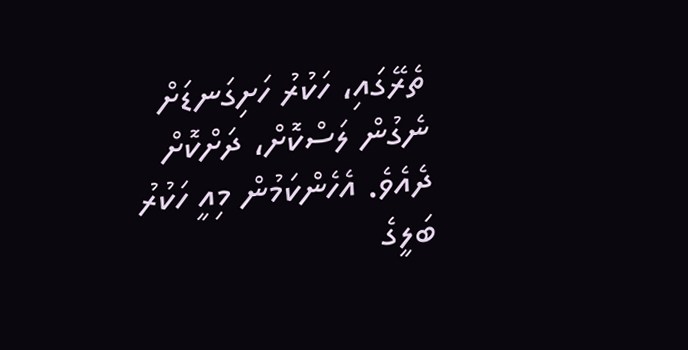ތެރޭގައި، ހަކުރު ހަށިގަނޑަށް ނެގުން ލަސްކޮށް، ދަށްކޮށް ދެއެވެ. އެހެންކަމުން މިއީ ހަކުރު ބަލީގެ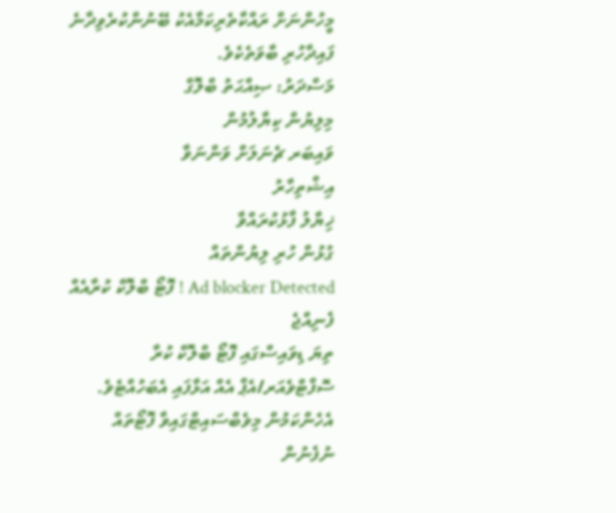މީހުންނަށް ރައްކާތެރިކަމާއެކު ބޭނުންކުރެވިދާނެ ފައިދާހުރި ބާވަތެކެވެ.
މަސްދަރު: ޞިއްޙަތު ބްލޮގް
މިލިޔުން ކިޔާލުމުން
ވައިބަރ ޗެނަލަށް ވަންނަވާ
އިޝްތިހާރު
ޚިޔާލު ފާޅުކުރައްވާ
ގުޅުން ހުރި ލިޔުންތައް
Ad blocker Detected ! ފޮޓޯ ބްލޮކް ކުރާއެއް ފެނިއްޖެ
ތިޔަ ޑިވައިސްގައި ފޮޓޯ ބްލޮކް ކުރާ ސޮފްޓްވެއަރ/އެޕް އެއް އަޅާފައި އެބަހުއްޓެވެ. އެހެންކަމުން މިވެބްސައިޓްގައިވާ ފޮޓޯތައް ނުފެނުން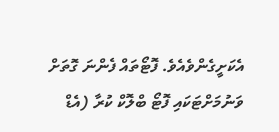އެކަށީގެންވެއެވެ. ފޮޓޯތައް ފެންނަ ގޮތަށް ވަނުމަށްޓަކައި ފޮޓޯ ބްލޮކް ކުރާ (އެޑް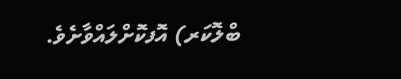ބްލޮކަރ) އޮފކޮށްލައްވާށެވެ.